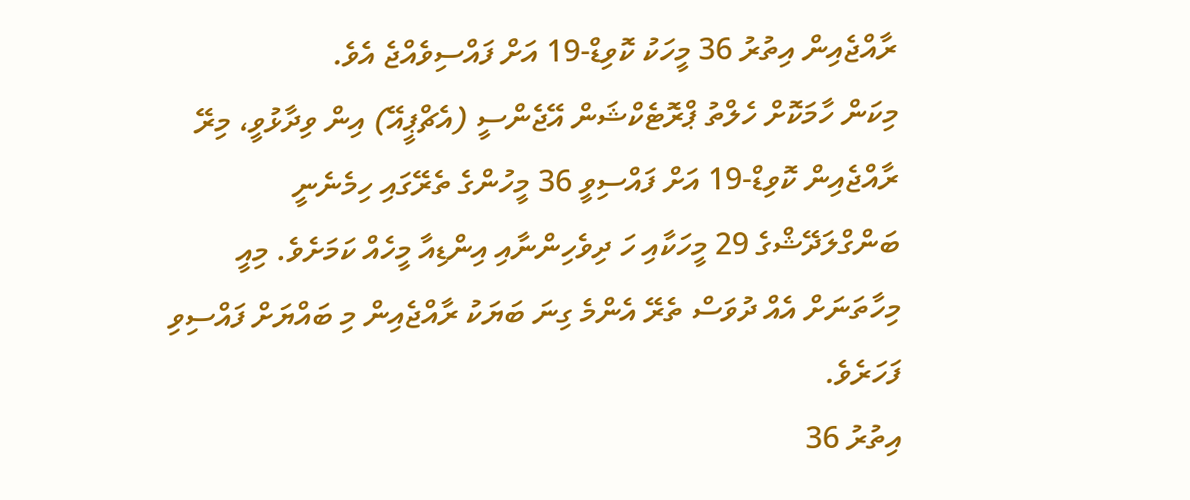ރާއްޖެއިން އިތުރު 36 މީހަކު ކޮވިޑް-19 އަށް ފައްސިވެއްޖެ އެވެ.
މިކަން ހާމަކޮށް ހެލްތު ޕްރޮޓެކްޝަން އޭޖެންސީ (އެޗްޕީއޭ) އިން ވިދާޅުވީ، މިރޭ ރާއްޖެއިން ކޮވިޑް-19 އަށް ފައްސިވީ 36 މީހުންގެ ތެރޭގައި ހިމެނެނީ ބަންގްލަދޭޝްގެ 29 މީހަކާއި ހަ ދިވެހިންނާއި އިންޑިއާ މީހެއް ކަމަށެވެ. މިއީ މިހާތަނަށް އެއް ދުވަސް ތެރޭ އެންމެ ގިނަ ބަޔަކު ރާއްޖެއިން މި ބައްޔަށް ފައްސިވި ފަހަރެވެ.
އިތުރު 36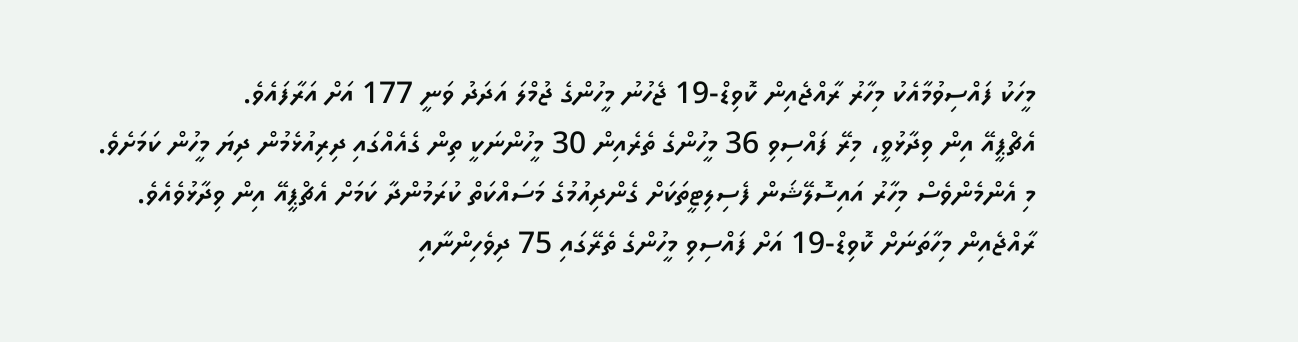މީހަކު ފައްސިވުމާއެކު މިހާރު ރާއްޖެއިން ކޮވިޑް-19 ޖެހުނު މީހުންގެ ޖުމްލަ އަދަދު ވަނީ 177 އަށް އަރާފައެވެ.
އެޗްޕީއޭ އިން ވިދާޅުވީ، މިރޭ ފައްސިވި 36 މީހުންގެ ތެރެއިން 30 މީހުންނަކީ ތިން ގެއެއްގައި ދިރިއުޅެމުން ދިޔަ މީހުން ކަމަށެވެ.
މި އެންމެންވެސް މިހާރު އައިސޮލޭޝަން ފެސިލިޓީތަކަށް ގެންދިއުމުގެ މަސައްކަތް ކުރަމުންދާ ކަމަށް އެޗްޕީއޭ އިން ވިދާޅުވެއެވެ.
ރާއްޖެއިން މިހާތަނަށް ކޮވިޑް-19 އަށް ފައްސިވި މީހުންގެ ތެރޭގައި 75 ދިވެހިންނާއި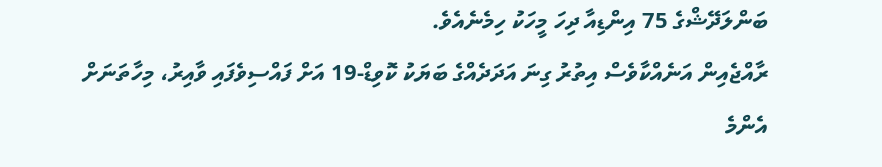ބަންލަދޭޝްގެ 75 އިންޑިއާ ދިހަ މީހަކު ހިމެނެއެވެ.
ރާއްޖެއިން އަނެއްކާވެސް އިތުރު ގިނަ އަދަދެއްގެ ބަޔަކު ކޮވިޑް-19 އަށް ފައްސިވެފައި ވާއިރު، މިހާތަނަށް އެންމެ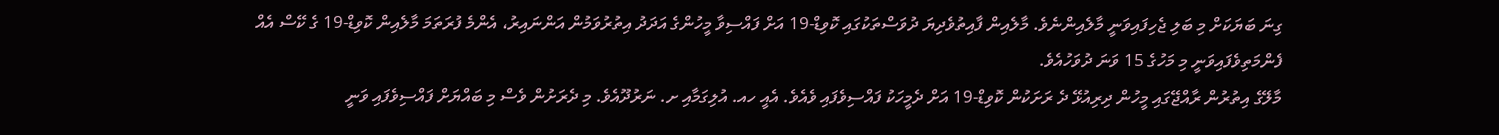ގިނަ ބަޔަކަށް މި ބަލި ޖެހިފައިވަނީ މާލެއިންނެވެ. މާލެއިން ފާއިތުވެދިޔަ ދުވަސްތަކުގައި ކޮވިޑް-19 އަށް ފައްސިވާ މީހުންގެ އަދަދު އިތުރުވަމުން އަންނައިރު، އެންމެ ފުރަތަމަ މާލެއިން ކޮވިޑް-19 ގެ ކޭސް އެއް ފެންމަތިވެފައިވަނީ މި މަހުގެ 15 ވަނަ ދުވަހުއެވެ.
މާލޭގެ އިތުރުން ރާއްޖޭގައި މީހުން ދިރިއުޅޭ ދެ ރަށަކުން ކޮވިޑް-19 އަށް ދެމީހަކު ފައްސިވެފައި ވެއެވެ. އެއީ ހއ. އުލިގަމާއި ށ. ނަރުދޫއެވެ. މި ދެރަށުން ވެސް މި ބައްޔަށް ފައްސިވެފައި ވަނީ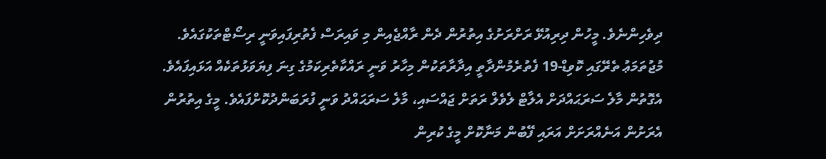ދިވެހިންނެވެ. މީހުން ދިރިއުޅޭ ރަށްރަށުގެ އިތުރުން ދެން ރާއްޖެއިން މި ވައިރަސް ފެތުރިފައިވަނީ ރިސޯޓްތަކުގައެވެ.
މުޖުތަމަޢު ތެރޭގައި ކޮވިޑް-19 ފެތުރެމުންދާތީ އިދާރާތަކުން މިހާރު ވަނީ ރައްކާތެރިކަމުގެ ގިނަ ފިޔަވަޅުތަކެއް އަޅައިފައެވެ. އެގޮތުން މާލެ ސަރަޙައްދަށް އެލާޓް ލެވެލް ރަތަށް ޖައްސައި، މާލެ ސަރަޙައްދު ވަނީ ފުރަބަންދުކޮށްފައެވެ. މީގެ އިތުރުން އެރަށުން އަނެއްރަށަށް އަރައި ފޭބުން މަނާކޮށް މީގެ ކުރިން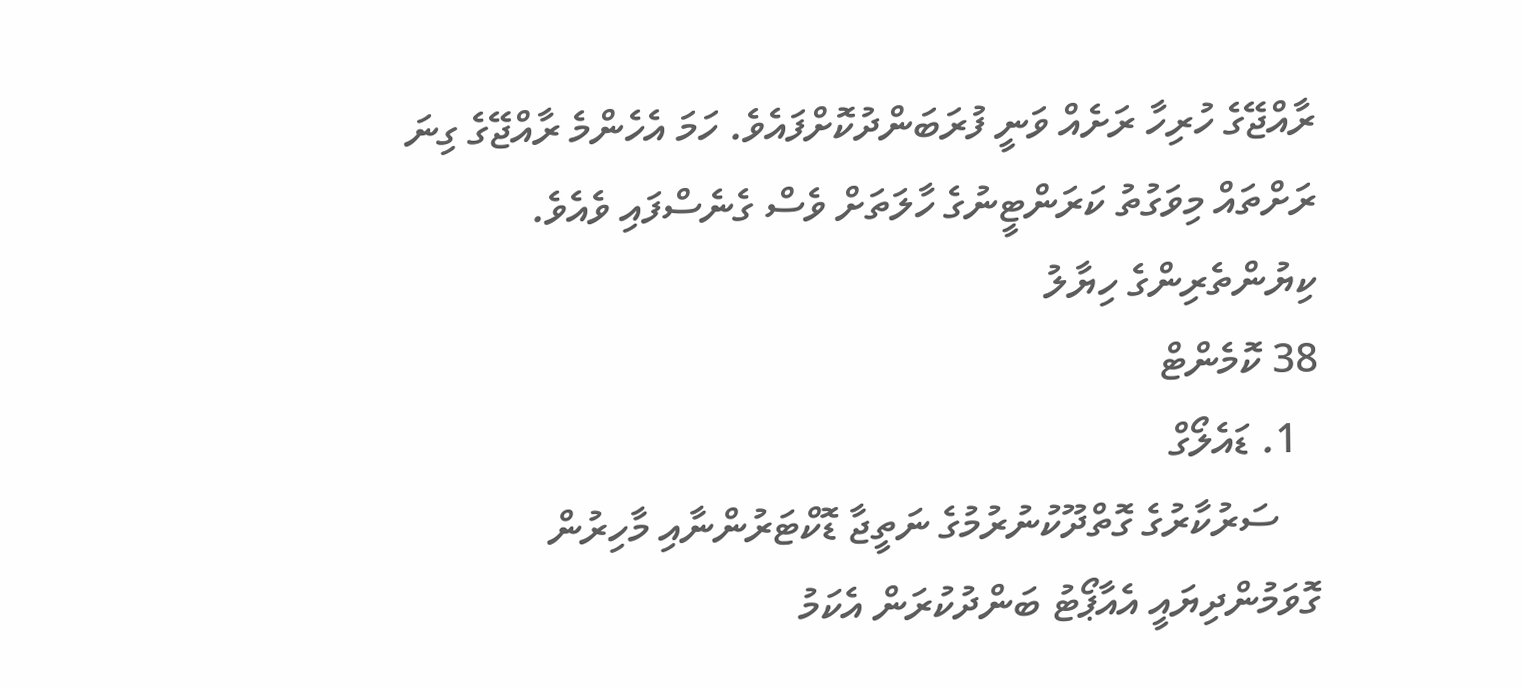ރާއްޖޭގެ ހުރިހާ ރަށެއް ވަނީ ފުރަބަންދުކޮށްފައެވެ. ހަމަ އެހެންމެ ރާއްޖޭގެ ގިނަ ރަށްތައް މިވަގުތު ކަރަންޓީނުގެ ހާލަތަށް ވެސް ގެނެސްފައި ވެއެވެ.
ކިޔުންތެރިންގެ ހިޔާލު
38 ކޮމެންޓް
  1. ޑައެލޯގް
    ސަރުކާރުގެ ގޮތްދޫކުނުރުމުގެ ނަތީޖާ ޑޮކްޓަރުންނާއި މާހިރުން ގޮވަމުންދިޔައީ އެއާޕޯޓު ބަންދުކުރަން އެކަމު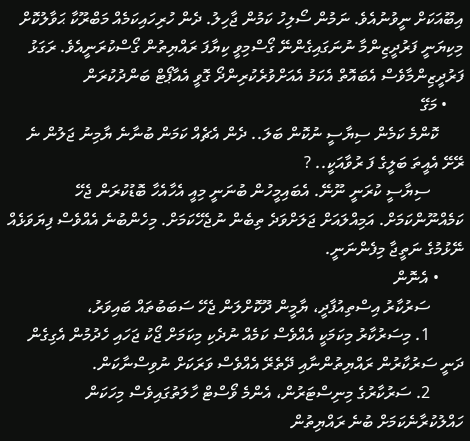އިބޫއަކަށް ނީވުނުއެވެ. ނަމުން ސޯލިހު ކަމުން ޖާހިލު. ދެން ހުރިހައިކަމެއް މަބްރޫކާ ޙަވާލުކޮށް މިކިޔަނީ ފަރުދީޒިންމާ ނުނަގައިގެންނޭ ގޯސްމިވީ ކިޔާފަ ރައްޔިތުން ގޯސްކުރަނީއެވެ. ރަގަޅު ފަރުދީޒިންމާވެސް އެބައޮތް އެކަމު އެއަށްވުރެކުރިންދޯ ގޮވީ އެއާޕޯޓް ބަންދުކުރަން
    • މަގޭ
      ކޮންމެ ކަމެން ސިޔާސީ ނުކޮން ބަލަ.. ދެން އެޗެއް ކަމަން ބުނާނެ ޔާމިނު ޖަލުން ނެ ރޭށޭ އެއީތަ ބަލީގެ ފަ ރުވާއަކީ.. ?
        ސިޔާސީ ކުރަނީ ނޫނޭ. އެބައިމީހުން ބުނަނީ މިއީ އެހާއެހާ ބޮޑުކުރަން ޖެހޭ ކަމެއްނޫންކަމަށް. އަމިއްލައަށް ޖަލަށްވަދެ ތިބެން ނުޖެހޭކަމަށް. މިހެންބުނެ އެއްވެސް ފިޔަވަޅެއް ނޭޅުމުގެ ނަތީޖާ މިފެންނަނީ.
      • އެނޮން
        ސަރުކާރު އިސްތިއުފާދީ، ޔާމީން ދޫކޮށްލަން ޖެހޭ ސަބަބުތައް ބައިވަރު،
        1. މިސަރުކާރު މިކަމަކީ އެއްވެސް ކަމެއް ނުދެކި މިކަމަށް ޖޯކު ޖަހައި ހެދުމުން އެގިގެން ދަނީ ސަރުކާރުން ރައްޔިތުންނާއި ދޭތެރޭ އެއްވެސް ވަރަކަށް ނުވިސްނާކަން.
        2. ސަރުކާރުގެ މިނިސްޓަރުން، އެންމެ ވޯސްޓް ހާލަތުގައިވެސް މިހަކަން ހައްލުކުރާނެކަމަށް ބުނެ ރައްޔިތުން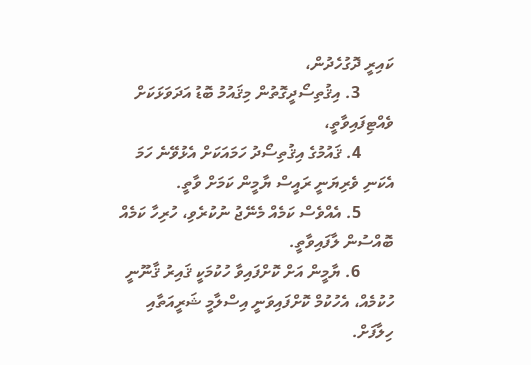ކައިރީ ދޮގުހެދުން،
        3. އިޤުތިސޯދީގޮތުން މިޤައުމު ބޮޑު އަދަވަޅަކަށް ވެއްޓިފައިވާތީ،
        4. ޤައުމުގެ އިޤުތިސޯދު ހަމައަކަށް އެޅުވޭނެ ހަމަ އެކަނި ވެރިޔަނީ ރައީސް ޔާމީން ކަމަށް ވާތީ.
        5. އެއްވެސް ކަމެއް މެނޭޖު ނުކުރެވި، ހުރިހާ ކަމެއް ބޮއްސުން ލާފައިވާތީ.
        6. ޔާމީން އަށް ކޮށްފައިވާ ހުކުމަކީ ޤައިރު ޤާނޫނީ ހުކުމެއް، އެހުކުމް ކޮށްފައިވަނީ އިސްލާމީ ޝަރީއަތާއި ހިލާފަށް.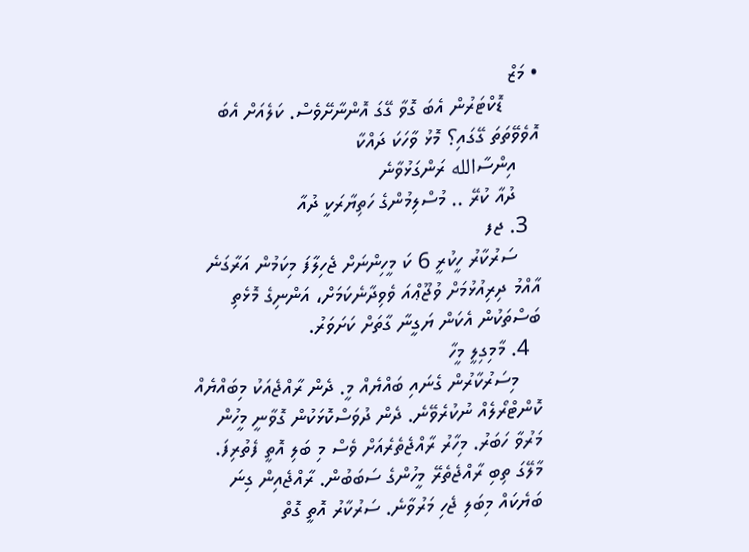• މަޒް
      ޑޮކްޓަރުން އެބަ ގޮވާ ގޭގަ އޮންނާށޭވެސް. ކަލެއަށް އެބަ އޮވެވޭތަތަ ގޭގައި؟ މޮޅު ވާހަކަ ދައްކާ
    އިންސާالله ރަންގަޅުވާނެ
    ދުއާ ކުރޭ .. މުސްލިމުންގެ ހަތިޔާރަކީ ދުއާ
  3. ޖފ
    ސަރުކާރު ހީކުރީ 6 ކަ މީހިންނަށް ޖެހިލާފަ މިކަމުން އަރާގަނެ އާއްމު ދިރިއުޅުމަށް ވުޖޫޢްއަ ވެވިދާނެކަމަށް، އަންނިގެ މޮޅެތި ބަސްތަކުން އެކަން ޔަގީނާ ގާތަށް ކަށަވަރު.
  4. މާމިގިލީ މީހާ
    މިސަރުކާރުން ގެނައި ބައްޔެއް މީ. ދެން ރާއްޖެއަކު މިބައްޔެއް ކޮންޓްރޯލެއް ނުކުރެވޭނެ. ދެން ދުވަސްކޮޅަކުން ގޮވާނީ މީހުން މަރުވާ ހަބަރު. މިހާރު ރާއްޖެތެރެއަށް ވެސް މި ބަލި އޮތީ ފެތުރިފަ. މާލޭގަ ތިބި ރާއްޖެތެރޭ މީހުންގެ ސަބަބުން. ރާއްޖެއިން ގިނަ ބަޔެކައް މިބަލި ޖެހި މަރުވާނެ. ސަރުކާރު އޮތީ ގޮތް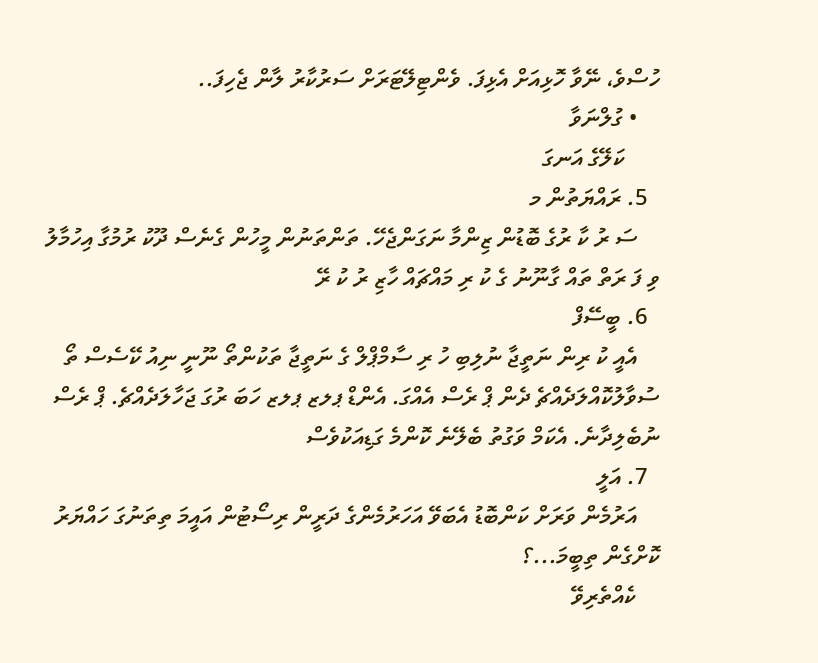ހުސްވެ، ނޭވާ ހޮޅިއަށް އެޅިފަ. ވެންޓިލޭޓަރަށް ސަރުކާރު ލާން ޖެހިފަ..
    • ގުލްނަވާ
      ކަލޭގެ އަނގަ
  5. ރައްޔަތުން މ
    ސަ ރު ކާ ރުގެ ބޮޑުން ޒިންމާ ނަގަންޖެހޭ. ތަންތަނުން މީހުން ގެނެސް ދޫކު ރުމުގާ އިހުމާލު ވި ފަ ރަތް ތައް ގާނޫނު ގެ ކު ރި މައްޗައް ހާޒި ރު ކު ރޭ
  6. ބީސޭފް
    އެއީ ކު ރިން ނަތީޖާ ނުލިބި ހު ރި ސާމްޕްލް ގެ ނަތީޖާ ތަކުންތޯ ނޫނީ ނިއު ކޭސެސް ތޯ ސުވާލުކޮއްލަދެއްޗެ ދެން ޕް ރެސް އެއްގަ. އެންޑް ޕލޒ ޕލޒ ހަބަ ރުގަ ޖަހާލަދެއްޗެ. ޕް ރެސް ނުބެލިދާނެ. އެކަމް ވަގުތު ބެލޭނެ ކޮންމެ ގަޑިއަކުވެސް
  7. އަލީ
    އަރުމެން ވަރަށް ކަންބޮޑު އެބަވޭ އަހަރުމެންގެ ދަރީން ރިސޯޓުން އައީމަ ތިތަނުގަ ހައްޔަރު ކޮށްގެން ތިބީމަ...؟
    ކެއްތެރިވޭ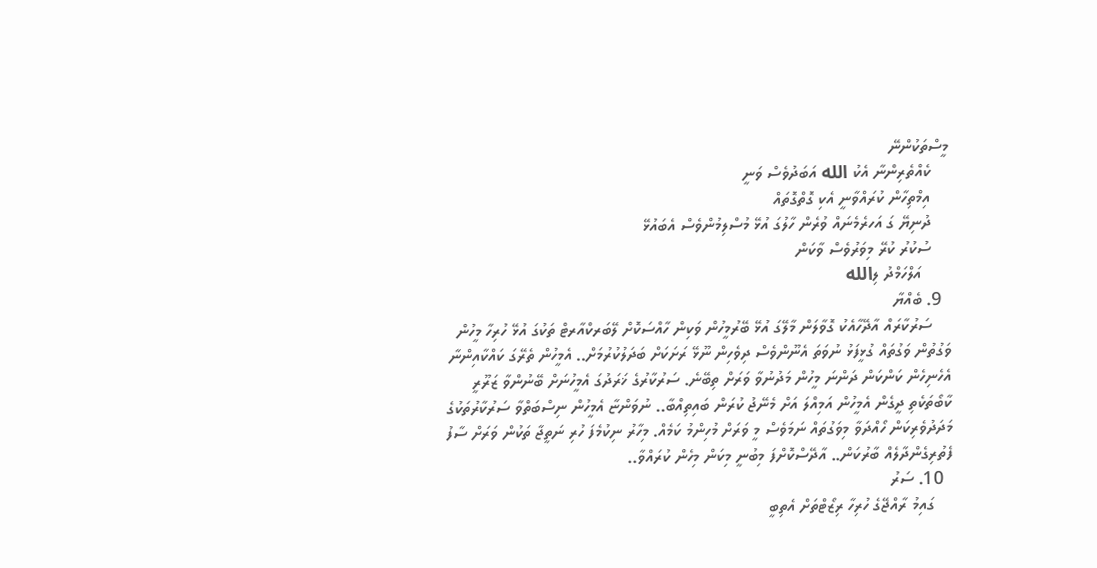މީސްތަކުންނޭ
    ކެއްތެރިންނާ އެކު الله އަބަދުވެސް ވަނީ
    އިމްތިހާން ކުރައްވާނީ އެކި ގޮތްގޮތައް
    ދުނިޔޭ ގަ އަހރެމެނައް ވުރެން ހާލުގަ އުޅޭ މުސްލިމުންވެސް އެބައުޅޭ
    ސުކުރު ކުރޭ މިވަރުވެސް ވާކަން
      އަލްހަމްދު ލިالله
  9. ބެއްޔާ
    ސަރުކާރައް އާދޭހާއެކު ގޮވާލަން މާލޭގަ އުޅޭ ބޭރުމީހުން ވަކިން ހާއްސަކޮށް ލޭބަރކްއާރޓް ތަކުގަ އުޅޭ ހުރިހާ މީހުން ވަގުތުން ވަގުތައް ގުޅީފަޅު ނުވަތަ އެނޫންވެސް ދިވެހިން ނޫޅޭ ރަށަކަށް ބަދަލުކުރުމަށް.. އެމީހުން ތެރޭގަ ކައްކާއިންނާ އެހެނިހެން ކަންކަން ދަންނަ މީހުން މަދުނުވާ ވަރަށް ތިބޭނެ. ސަރުކާރުގެ ޚަރަދުގަ އެމީހުނަށް ބޭނުންވާ ޒަރޫރީ ކާބޯތަކެތި ދީގެން އެމީހުން އަމިއްލަ އަށް މެނޭޖު ކުރަން ބައިތިއްބާ.. ނުވަންޏާ އެމީހުން ނިސްބަތްވާ ސަރުކާރުތަކުގެ މަދަދުވެރިކަން ހޯއްދަވާ މިވަގުތައް ނަމަވެސް މީ ވަރަށް މުހިންމު ކަމެއް. މިހާރު ނިކުމެފަ ހުރި ނަތީޖާ ތަކުން ވަރަށް ސާފު ފެތުރިގެންދާލެއް ބާރުކަން.. އާދޭސްކޮށްފަ މިބުނީ މިކަން މިހެން ކުރައްވާ..
  10. ސަރު
    ގައިމު ރާއްޖޭގެ ހުރިހާ ރިޒޯޓްތަށް އެތިބީ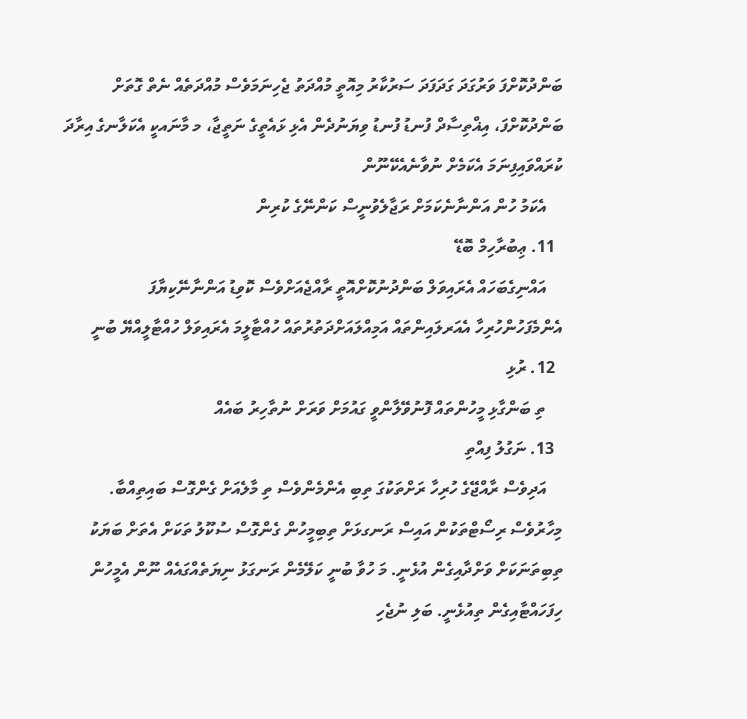ބަންދުކޮށްފަ ވަރުގަދަ ގަދަފަދަ ސަރުކާރު މިއޮތީ މުއްދަތު ޖެހިނަމަވެސް މުއްދަތެއް ނެތް ގޮތަށް ބަންދުކޮށްފަ، އިޣްތިސާދް ފުނޑު ފުނޑު ވިޔަނުދެން އެޅި ޅައެތީގެ ނަތީޖާ، މ މާނައކީ އެކަލާނގެ އިރާދަ ކުރައްވައިފިނަމަ އެކަމެށް ނުވާނެއެކޭނޫން
    އެކަމު ހުން އަންނާނެކަމަށް ރަޖާލެވުނީސް ކަންނޭގެ ކުރިން
  11. ޢިބުރާހިމް ބޮޑޭ
    އައްނިގެބަހައް އެރައިވަލް ބަންދުނުކޮށްއޮތީ ރާއްޖެއަށްވެސް ކޮވިޑު އަންނާނޭކިޔާފަ އެންމެފަހުންހުރިހާ އެއަރލައިންތައް އަމިއްލައަށްދަތުރުތައް ހުއްޓާލީމަ އެރައިވަލް ހުއްޓާލީއްޔޭ ބުނީ
  12. ރުޅި
    ތި ބަންގާޅި މީހުންތައް ފޮނުވޭލާންވީ ގައުމަށް ވަރަށް ނުތާހިރު ބައެއް
  13. ނަގުލު ފިއްތި
    އަދިވެސް ރާއްޖޭގެ ހުރިހާ ރަށްތަކުގަ ތިބި އެންމެންވެސް ތި މާލެއަށް ގެންގޮސް ބައިތިއްބާ. މިހާރުވެސް ރިސޯޓްތަކުން އައިސް ރަނގޅަށް ތިބިމީހުން ގެންގޮސް ސުކޫލު ތަކަށް އެތަށް ބަޔަކު ތިބިތަނަކަށް ވަށްދާއިގެން އުޅެނީ. މަ ހުވާ ބުނީ ކަލޭމެން ރަނގަޅު ނިޔަތެއްގައެއް ނޫން އެމީހުން ހިފަހައްޓާއިގެން ތިއުޅެނީ. ބަލި ނުޖެހި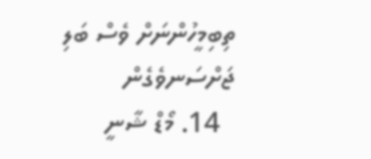ތިބިމީހުންނަށް ވެސް ބަލި ޖަށްސަނވެގެން
  14. މޯޑް ޝާނީ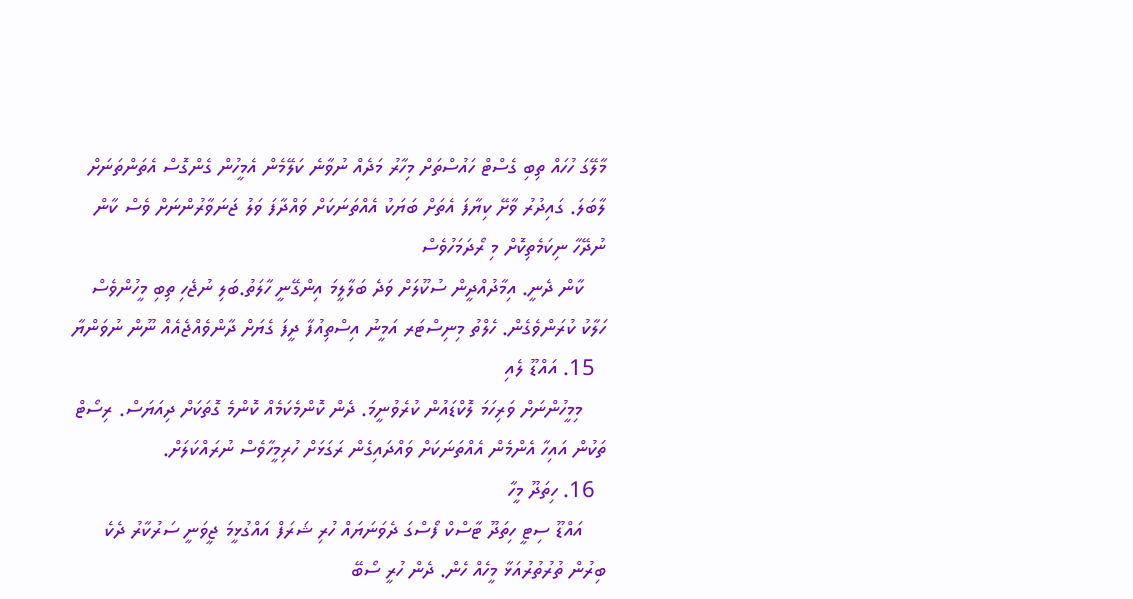މާލޭގަ ހުހައް ތިބި ގެސްޓް ހައުސްތަށް މިހާރު މަދެއް ނުވާނެ ކަލޭމެން އެމީހުން ގެންގޮސް އެތަންތަނަށް ލާބަލަ. ގައިދުރު ވާށޭ ކިޔާފަ އެތަށް ބަޔަކު އެއްތަނަކަށް ވައްދާފަ ވަލު ޖަނަވާރުންނަށް ވެސް ކާން ނުދޭހާ ނިކަމެތިކޮށް މި ރޯދަމަހުވެސް
    ކާން ދެނީ. އިމާދުއްދީން ސުކޫލަށް ވަދެ ބަލާލީމަ އިންގޭނީ ހާލަތު.ބަލި ނުޖެހި ތިބި މީހުންވެސް ހަލާކު ކުރަންވެގެން. ހެލްތު މިނިސްޓަރ އަމީނު އިސްތިއުފާ ދީފަ ގެޔަށް ދާންވެއްޖެއެއް ނޫން ނުވަންޔާ
  15. އައްޑޫ ލެއި
    މިމީހުންނަށް ވަރިހަމަ ލޮކްޑައުން ކުރެވުނީމަ. ދެން ކޮންމެކަމެއް ކޮންމެ ގޮތަކަށް ދިއަޔަސް. ރިސޯޓް ތަކުން އައިހާ އެންމެން އެއްތަނަކަށް ވައްދައިގެން ރަގަޅަށް ހުރިމީހާވެސް ނުރައްކަލަށް.
  16. ހިތަދޫ މީހާ
    އައްޑޫ ސިޓީ ހިތަދޫ ޓާސްކް ފޯސްގަ ދެވަނަޔައް ހުރި ޝަރަފް އައްގުޅީމަ ޖީވަނީ ސަރުކާރު ދެކެ ބިރުން ތުރުތުރުއަޅާ މީހެއް ހެން. ދެން ހުރީ ސޯބޭ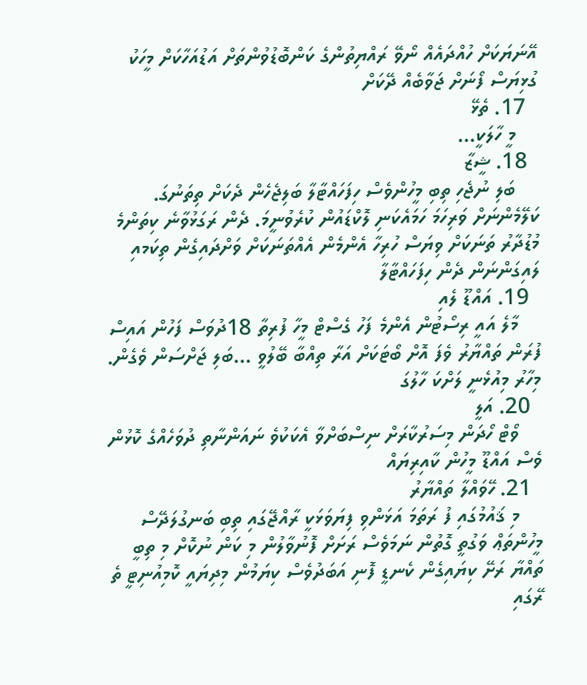އޭނަޔަކަށް ހުއްދައެއް ނޯވޭ ރައްޔިތުންގެ ކަންބޮޑުވުންތަށް އަޑުއަހާކަށް މީހަކު ގުޅިޔަސް ފޯނަށް ޖަވާބެއް ދޭކަށް
  17. ތެޅޭ
    މީ ހާލަކީ...
  18. ޝީޒާ
    ބަލި ނުޖެހި ތިބި މީހުންވެސް ހިފަހައްޓާލާ ބަލިޖެހެން ދެކަށް ތިތަނުގަ. ކަލޭމެންނަށް ވަރިހަމަ ހަމައެކަނި ލޮކްޑައުން ކުރެވުނީމަ. ދެން ރަގަޅުވާނެ ކިތަންމެ މުޑުދާރު ތަނަކަށް ވިޔަސް ހުރިހާ އެންމެން އެއްތަނަކަށް ވަށްދައިގެން ތިކަމއި ލައިގަންނަން ދެން ހިފަހައްޓާލާ
  19. އައްޑޫ ލެއި
    މާލެ އައީ ރިސޯޓުން އެންމެ ފަހު ގެސްޓް މީހާ ފުރިތާ 18ދުވަސް ފަހުން އައިސް ފުރަން ތައްޔާރު ވެފަ އޮށް ބޯޓަކަށް އަރާ ތިއްބާ ބޭލުވީ ...ބަލި ޖަށްސަން ވެގެން. މިހާރު މިއުޅެނީ ލަށްކަ ހާލުގަ
  20. އަލީ
    ވޯޓް ހޯދަން މިސަރުކާރަށް ނިސްބަށްވާ އެކަކުވެ ނައަންނާތި ދުވަހެއްގެ ކޮޅުން ވެސް އައްޑޫ މީހުން ކާއިރިޔައް
  21. ހޭވައްލާ ތައްޔާރު
    މި ޤައުމުގައި ފު ރަތަމަ އަޅަންވި ފިޔަވަޅަކީ ރާއްޖޭގައި ތިބި ބަނގުލަދޭސް މީހުންތަޢް ވަގުތީ ގޮތުން ނަމަވެސް ރަށަށް ފޮނުވާލުން މި ކަން ނުކޮށް މި ތިބީ ތައްޔާ ރަށޭ ކިޔައިގެން ކެނޑީ ފޮނި އަބަދުވެސް ކިޔަމުން މިދިޔައީ ކޮމިއުނިޓީ ތެ ރޭގައި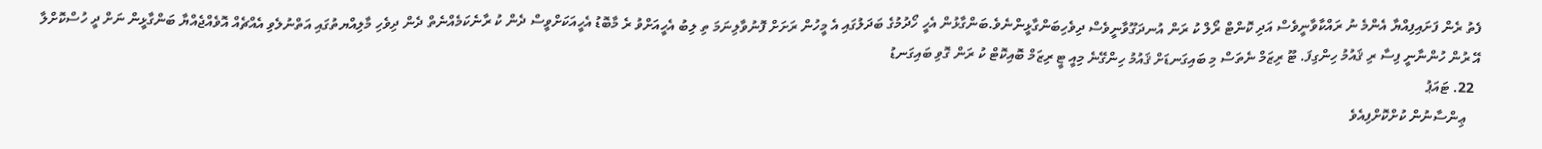ފެތު ރެން ފަށައިފިއްޔާ އެންމެ ނު ރައްކާވާނީވެސް އަދި ކޮންޓް ރޯލް ކު ރަން އުނދަގޫވާނީވެސް ދިވެހިބަންގާޅީންނެވެ.ބަންގާޅުން އެހީ ހޯދުމުގެ ބަދަލުގައި އެ މީހުން ރަށަށް ފޮނުވާލިނަމަ ތި ލިބު އެހީއަށްވު ރެ މާބޮޑު އެހީއަކަށްވީސް ދެން ކު ރާނެކަމެއްނެތް ދެން ދިވެހި މާލިއްޔތުގައި އަތްނުލެވި އެއްޗެއް އޮވެއްޖެއްޔާ ބަންގާޅީން ނަށް ދީ ހުސްކޮށްލާ އޭ ރުން ހުންނާނީ ފިސާ ރި ޤައުމު ހިންގިފަ. ޓޫ ރިޒަމް ނެތަސް މި ބައިގަނޑަށް ޤައުމު ހިންގޭނެ މިއީ ޓީ ރިޒަމް ބޮއިކޮޓް ކު ރަން ގޮވި ބައިގަނޑު
  22. ޓައަޕު
    ޢިންސާނުން ކުށްކޮށްފިއެވެ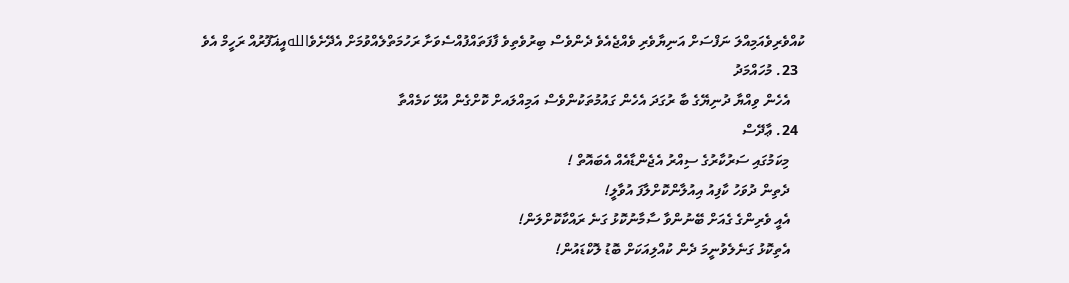ކުއްވެރިވެއަމިއްލަ ނަފްސަށް އަނިޔާވެރި ވެއްޖެއެވެ ދެންވެސް ބިރުވެތިވެ ފާފަތައްފުއްސެވަށާ ރަހުމަތްލެއްވުމަށް އެދޭށެވެاللهއީޣަފޫރުއް ރަހީމް އެވެ
  23. މުހައްމަދު
    އެހެން ވިއްޔާ ދުނިޔޭގެ ބާ ރުގަދަ އެހެން ގައުމުތަކުންވެސް އަމިއްލައށް ކޮށްގެން އުޅޭ ކަމެއްތާ
  24. ޢާދޭސް
    މިކަމުގައި ސަރުކާރުގެ ސިއްރު އެޖެންޑާއެއް އެބައޮތް !
    ދެތިން ދުވަހު ކާފިއު އިއުލާންކޮށްލާފަ އުވާލީ!
    އެއީ ވެރިންގެ ގެއަށް ބޭނުންވާ ސާމާނުކޮޅު ގަނެ ރައްކާކޮށްލަން!
    އެތިކޮޅު ގަނެލެވުނީމަ ދެން ކުއްލިއަކަށް ބޮޑު ލޮކްޑައުން!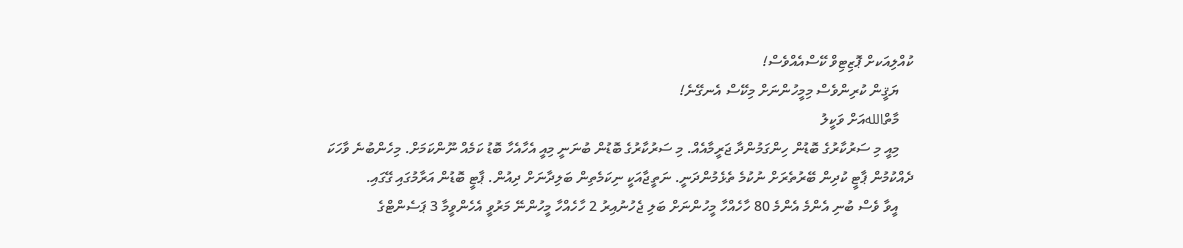ކުއްލިއަކށް ޕޮޒިޓިވް ކޭސްއެއްވެސް!
    ޔަޤީން ކުރިންވެސް މިމީހުންނަށް މިކޭސް އެނގޭނެ!
    މާތްاللهއަށް ވަކީލު
    މިއީ މި ސަރުކާރުގެ ބޮޑުން ހިންގަމުންދާ ޖަރީމާއެއް. މި ސަރުކާރުގެ ބޮޑުން ބުނަނީ މިއީ އެހާއެހާ ބޮޑު ކަމެއް ނޫންކަމަށް. މިހެންބުނެ ވާހަކަ ދެއްކުމުން ޕާޓީ ކުދިން ބޭރުތެރަށް ނުކުމެ ތެޅެމުންދަނީ. ނަތީޖާއަކީ ނިކަމެތިން ބަލިދާނަށް ދިއުން. ޕާޓީ ބޮޑުން އަރާމުގައި ގޭގައި.
    އީވާ ވެސް ބުނި އެންމެ އެންމެ 80 ހާހެއްހާ މީހުންނަށް ބަލި ޖެހުނުއިރު 2 ހާހެއްހާ މީހުންނޭ މަރުވީ އެހެންވީމާ 3 ޕަސެންޓްގެ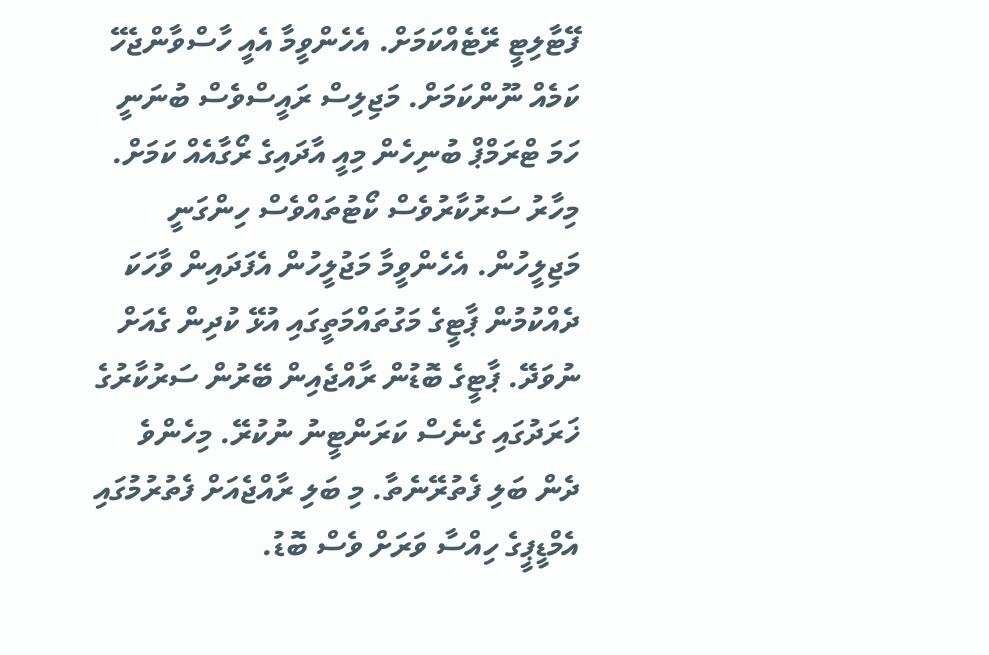ފޭޓާލިޓީ ރޭޓެއްކަމަށް. އެހެންވީމާ އެއީ ހާސްވާންޖެހޭ ކަމެއް ނޫންކަމަށް. މަޖިލިސް ރައީސްވެސް ބުނަނީ ހަމަ ޓްރަމްޕް ބުނިހެން މިއީ އާދައިގެ ރޯގާއެއް ކަމަށް. މިހާރު ސަރުކާރުވެސް ކޯޓުތައްވެސް ހިންގަނީ މަޖިލީހުން. އެހެންވީމާ މަޖުލީހުން އެފަދައިން ވާހަކަ ދެއްކުމުން ޕާޓީގެ މަގުތައްމަތީގައި އުޅޭ ކުދިން ގެއަށް ނުވަދޭ. ޕާޓީގެ ބޮޑުން ރާއްޖެއިން ބޭރުން ސަރުކާރުގެ ޚަރަދުގައި ގެނެސް ކަރަންޓީނު ނުކުރޭ. މިހެންވެ ދެން ބަލި ފެތުރޭނެތާ. މި ބަލި ރާއްޖެއަށް ފެތުރުމުގައި އެމްޑީޕީގެ ހިއްސާ ވަރަށް ވެސް ބޮޑު.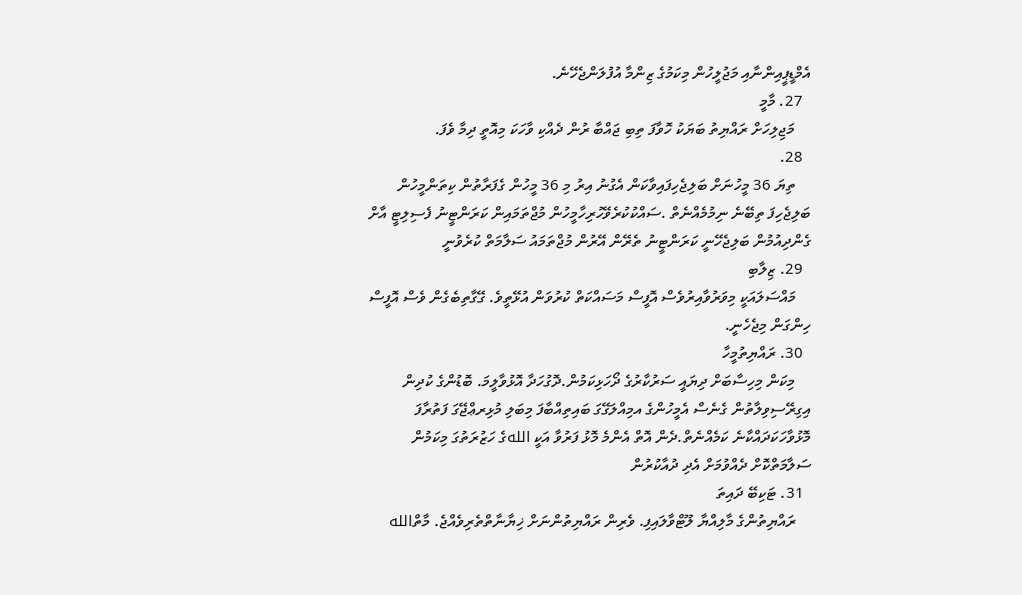އެމްޑީޕީއިންނާއި މަޖުލީހުން މިކަމުގެ ޒިންމާ އުފުލަންޖެހޭނެ.
  27. މާމީ
    މަޖިލިހަށް ރައްޔިތު ބަޔަކު ހޮވާފަ ތިބި ޖައްބާ ރުން ދެއްކި ވާހަކަ މިއޮތީ ދިމާ ވެފަ.
  28.
    ތިޔަ 36 މީހުނަށް ބަލިޖެހިފައިވާކަން އެގުނު އިރު މި 36 މީހުން ގެފަރާތުން ކިތަންމީހުން ބަލިޖެހިފަ ތިބޭނެ ނިމުމެއްނެތް .ސައްކުކުރެވޭހުރިހާމީހުން މުޖްތަމައިން ކަރަންޓީނު ފެސިލިޓީ އާށް ގެންދިއުމުން ބަލިޖެހޭނީ ކަރަންޓީނު ތެރޭން އޭރުން މުޖްތަމައު ސަލާމަތް ކުރެވުނީ
  29. ޒިލާބި
    މައްސަލައަކީ މިވަރުވާއިރުވެސް އޮފީސް މަސައްކަތް ކުރުވަން އުޅޭތީވެ. ގޭގާތިބެގެން ވެސް އޮފީސް ހިންގަން މިޖެހެނީ.
  30. ރައްޔިތުމީހާ
    މިކަން މިހިސާބަށް ދިޔައީ ސަރުކާރުގެ ދޯހަޅިކަމުން.ދޮގުހަދާ އޮޅުވާލީމަ. ބޮޑުންގެ ކުދިން އިގިރޭސިވިލާތުން ގެނެސް އެމީހުންގެ އމިއްލަގޭގަ ބައިތިއްބާފަ މިބަލި މުޅިރޢްޖޭގަ ފަތުރާފަ މޮޅުވާހަކަދައްކާނެ ކަމެއްނެތް.ދެން އޮތް އެންމެ މޮޅު ފަރުވާ އަކީ اللهގެ ހަޒުރަތުގަ މިކަމުން ސަލާމަތްކޮށް ދެއްވުމަށް އެދި ދުއާކުރުން
  31. ޓަކިބޭ ދައިތަ
    ރައްޔިތުންގެ މާލިއްޔާ ލޫޓްވާލައިފި. ވެރިން ރައްޔިތުންނަށް ޚިޔާނާތްތެރިވެއްޖެ. މާތްالله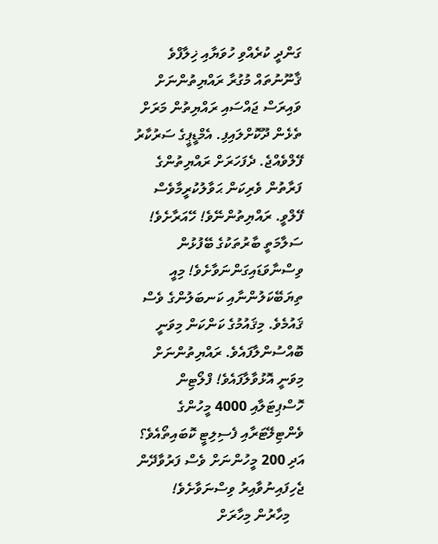ގަންދީ ކުރެއްވި ހުވަޔާއި ޚިލާފްވެ ޤާނޫނުތައް މުގުރާ ރައްޔިތުންނަށް ވައިރަސް ޖައްސައި ރައްޔިތުން މަރަށް ތެޅެން ދޫކޮށްލައިފި. އެމްޑީޕީގެ ސަރުކާރު ފޭލްވެއްޖެ. ދެފަހަރަށް ރައްޔިތުންގެ ފަރާތުން ވެރިކަން ޙަވާލުކުރީމާވެސް ފޭލްވީ. ރައްޔިތުންނޭވެ! ހޭއަރާށެވެ! ސަލާމަތީ ބާރުތަކުގެ ބޭފުޅުން ވިސްނާވަޑައިގަންނަވާށެވެ! މިއީ ތިޔަބޭކަލުންނާއި ކަނބަލުންގެ ވެސް ޤައުމެވެ. މިޤައުމުގެ ކަންކަން މިވަނީ ބޮއްސުންލާފައެވެ. ރައްޔިތުންނަށް މިވަނީ އޮޅުވާލާފައެވެ! ފްލޯޓިން ހޮސްޕިޓަލާއި 4000 މީހުންގެ ވެންޓިލޭޓަރާއި ފެސިލިޓީ ކޮބައިތޯއެވެ؟ އަދި 200 މީހުންނަށް ވެސް ފަރުވާދޭން ޖެހިފައިނުވާއިރު ވިސްނަވާށެވެ!
    މިހާރުން މިހާރަށް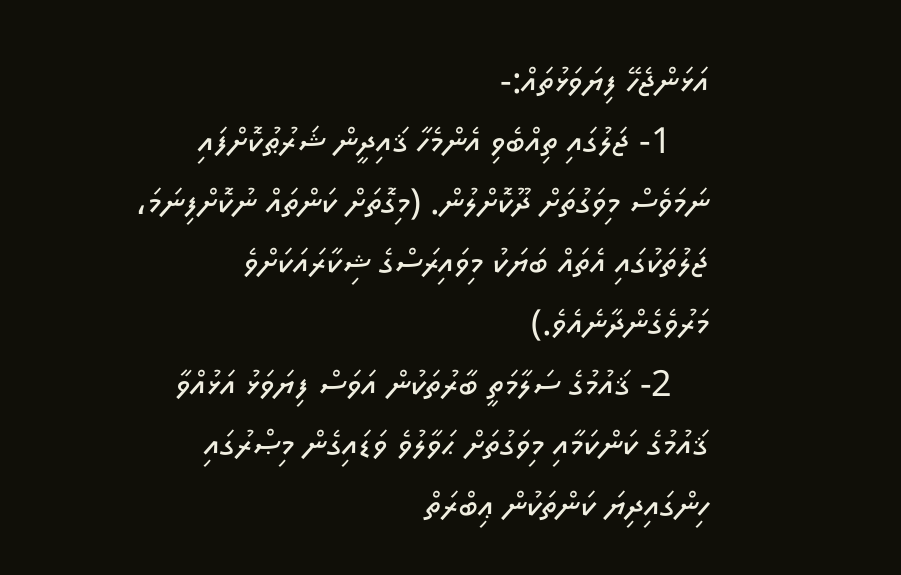އަޅަންޖެހޭ ފިޔަވަޅުތައް:-
    1- ޖަލުގައި ތިއްބެވި އެންމެހާ ޤައިދީން ޝަރުޠުކޮށްފައި ނަމަވެސް މިވަގުތަށް ދޫކޮށްލުން. (މިގޮތަށް ކަންތައް ނުކޮށްފިނަމަ، ޖަލުތަކުގައި އެތައް ބަޔަކު މިވައިރަސްގެ ޝިކާރައަކަށްވެ މަރުވެގެންދާނެއެވެ.)
    2- ޤައުމުގެ ސަލާމަތީ ބާރުތަކުން އަވަސް ފިޔަވަޅު އަޅުއްވާ ޤައުމުގެ ކަންކަމާއި މިވަގުތަށް ޙަވާލުވެ ވަޑައިގެން މިޞްރުގައި ހިންގައިދިޔަ ކަންތަކުން ޢިބްރަތް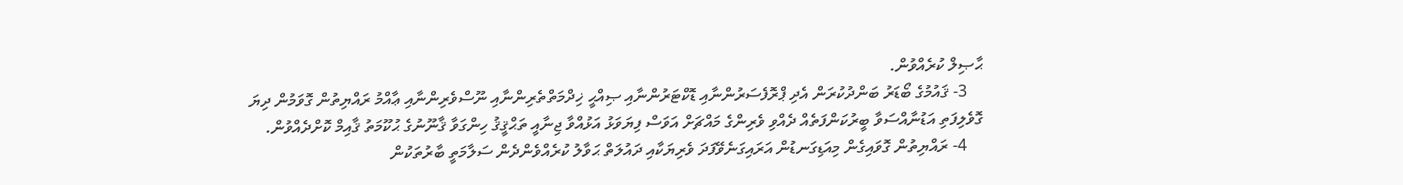ޙާޞިލް ކުރެއްވުން.
    3- ޤައުމުގެ ބޯޑަރު ބަންދުކުރަން އެދި ޕްރޮފެސަރުންނާއި ޑޮކްޓަރުންނާއި ޞިއްޙީ ޚިދްމަތްތެރިންނާއި ނޫސްވެރިންނާއި ޢާއްމު ރައްޔިތުން ގޮވަމުން ދިޔަ ގޮވެލިފަތި އަޑުނާއްސަވާ ބީރުކަންފަތެއް ދެއްވި ވެރިންގެ މައްޗަށް އަވަސް ފިޔަވަޅު އަޅުއްވާ ޖިނާއީ ތަޙްޤީޤު ހިންގަވާ ޤާނޫނުގެ ޙުކޫމަތު ޤާއިމް ކޮށްދެއްވުން.
    4- ރައްޔިތުން ގޮވައިގެން މިއަޑިގަނޑުން އަރައިގަނެވޭފަދަ ވެރިޔަކާއި ދައުލަތް ޙަވާލު ކުރެއްވެންދެން ސަލާމަތީ ބާރުތަކުން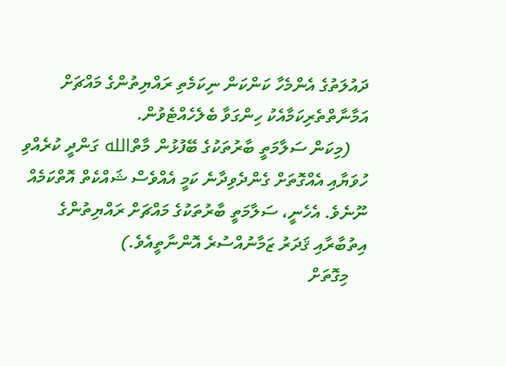ދައުލަތުގެ އެންމެހާ ކަންކަން ނިކަމެތި ރައްޔިތުންގެ މައްޗަށް އަމާނާތްތެރިކަމާއެކު ހިންގަވާ ބެލެހެއްޓެވުން.
    (މިކަން ސަލާމަތީ ބާރުތަކުގެ ބޭފުޅުން މާތްالله ގަންދީ ކުރެއްވި ހުވަޔާއި އެއްގޮތަށް ގެންދެވިދާނެ ކަމީ އެއްވެސް ޝައްކެތް އޮތްކަމެއް ނޫނެވެ. އެހެނީ، ސަލާމަތީ ބާރުތަކުގެ މައްޗަށް ރައްޔިތުންގެ އިތުބާރާއި ޤަދަރު ޒަމާނުއްސުރެ އޮންނާތީއެވެ.)
    މިގޮތަށް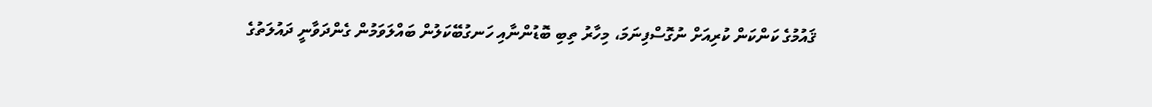ޤައުމުގެ ކަންކަން ކުރިއަށް ނުގޮސްފިނަމަ، މިހާރު ތިބި ބޮޑުންނާއި ހަނގުބޭކަލުން ބައްލަވަމުން ގެންދަވާނީ ދައުލަތުގެ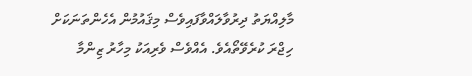މާލިއްޔަތު ދިރުވާލައްވާފައިވެސް މިޤައުމުން އެހެންތަނަކަށް ހިޖްރަ ކުރެވޭތޯއެވެ. އެއްވެސް ވެރިއަކު މިހާރު ޒިންމާ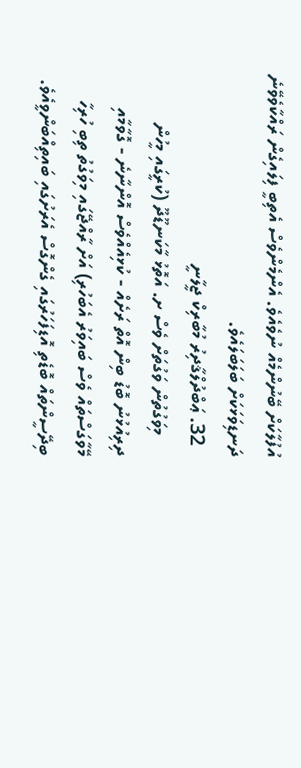އުފުލާކަށް ބޭނުންމެއް ނުވެއެވެ. އެންމެންވެސް އެތިބީ ފިލައިގެން ރައްކާވެވޭނެ ދަނޑިވަޅަކަށް ބަލަބަލައެވެ.
  32. ޢަބްދުލްޤާދިރު މުބާރިކް ޖީލާނީ
    މިވަގުތުން ވަގުތަށް ވެސް ށ. އަތޮޅު މާކަނޑޫދޫ (ކުރީގައި މީހުން ދިރިއުޅުނު ބޮޑު ބިން އޮތް ރަށެއް - ކުޅިއެއްވެސް އޮންނާނެ - ގޮވާމާއި މޭވާގަސްތައް ވެސް ބައިވަރު އެބަހުރި) އަށް ރާއްޖޭގައި މިވަގުތު ތިބި ހުރިހާ ބިދޭސީންތައް ބޮޑެތި އޮޑިފަހަރުގައި ގެންގޮސް އެރަށުގައި ބައިތިއްބަންވީއެވެ.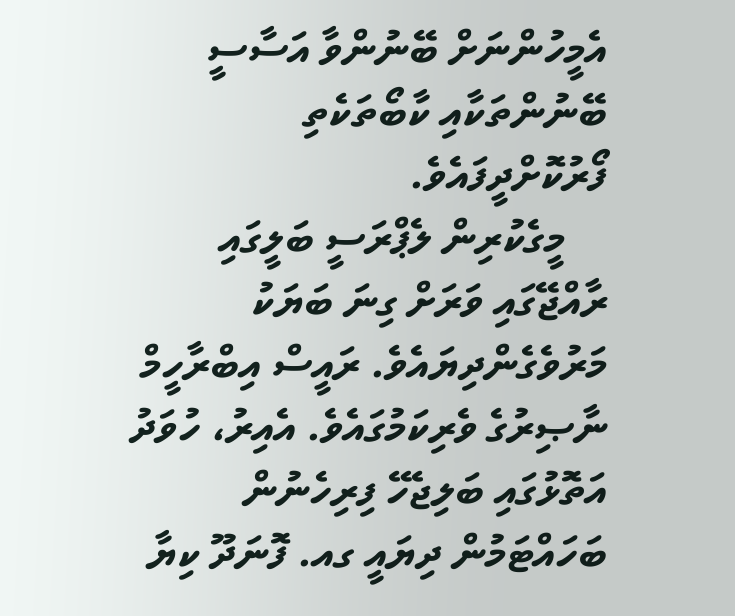އެމީހުންނަށް ބޭނުންވާ އަސާސީ ބޭނުންތަކާއި ކާބޯތަކެތި ފޯރުކޮށްދީފައެވެ.
    މީގެކުރިން ލެޕްރަސީ ބަލީގައި ރާއްޖޭގައި ވަރަށް ގިނަ ބަޔަކު މަރުވެގެންދިޔައެވެ. ރައީސް އިބްރާހީމް ނާޞިރުގެ ވެރިކަމުގައެވެ. އެއިރު، ހުވަދު އަތޮޅުގައި ބަލިޖެހޭ ފިރިހެނުން ބަހައްޓަމުން ދިޔައީ ގއ. ފޮނަދޫ ކިޔާ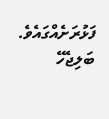ފަޅުރަށެއްގައެވެ. ބަލިޖެހޭ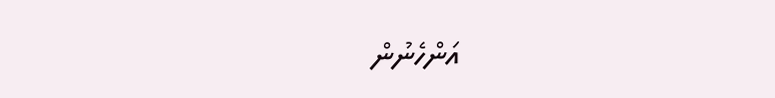އަންހެނުން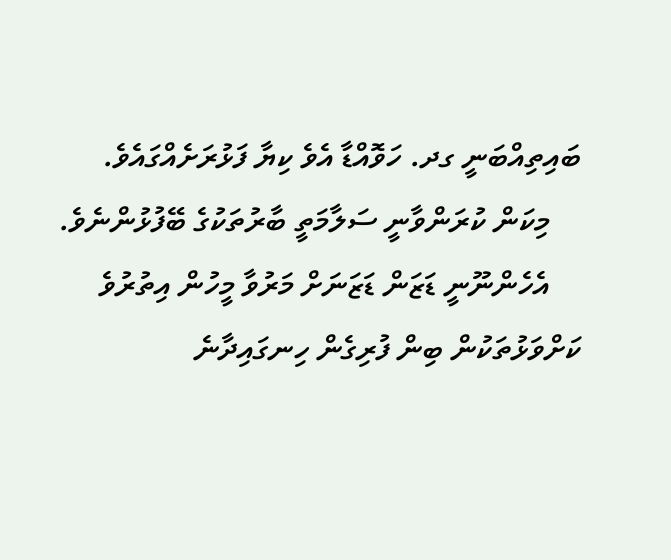ބައިތިއްބަނީ ގދ. ހަވޮއްޑާ އެވެ ކިޔާ ފަޅުރަށެއްގައެވެ.
    މިކަން ކުރަންވާނީ ސަލާމަތީ ބާރުތަކުގެ ބޭފުޅުންނެވެ.
    އެހެންނޫނީ ޑަޒަން ޑަޒަނަށް މަރުވާ މީހުން އިތުރުވެ ކަށްވަޅުތަކުން ބިން ފުރިގެން ހިނގައިދާނެ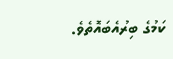ކަމުގެ ބިރުއެބައޮތެވެ.